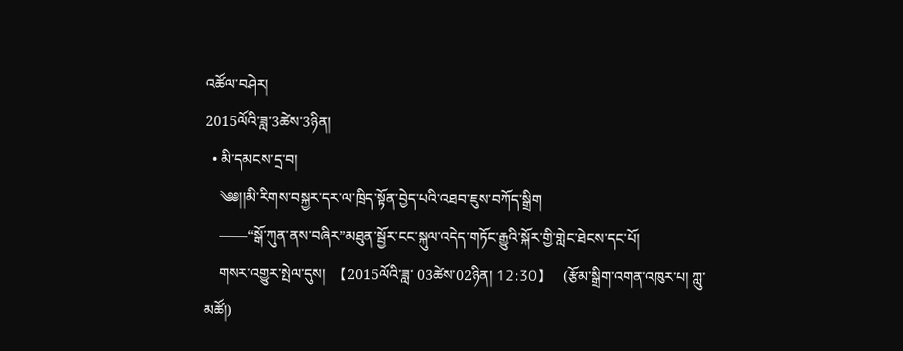འཚོལ་བཤེར།
2015ལོའི་ཟླ་3ཚེས་3ཉིན།
  • མི་དམངས་དྲ་བ།
    ༄༅།།མི་རིགས་བསྐྱར་དར་ལ་ཁྲིད་སྟོན་བྱེད་པའི་འཐབ་ཇུས་བཀོད་སྒྲིག
    ——“སྒོ་ཀུན་ནས་བཞིར”མཐུན་སྦྱོར་ངང་སྐུལ་འདེད་གཏོང་རྒྱུའི་སྐོར་གྱི་གླེང་ཐེངས་དང་པོ།
    གསར་འགྱུར་སྤེལ་དུས།  【2015ལོའི་ཟླ་ 03ཚེས་02ཉིན། 12:30】   (རྩོམ་སྒྲིག་འགན་འཁུར་པ། ཀླུ་མཚོ།)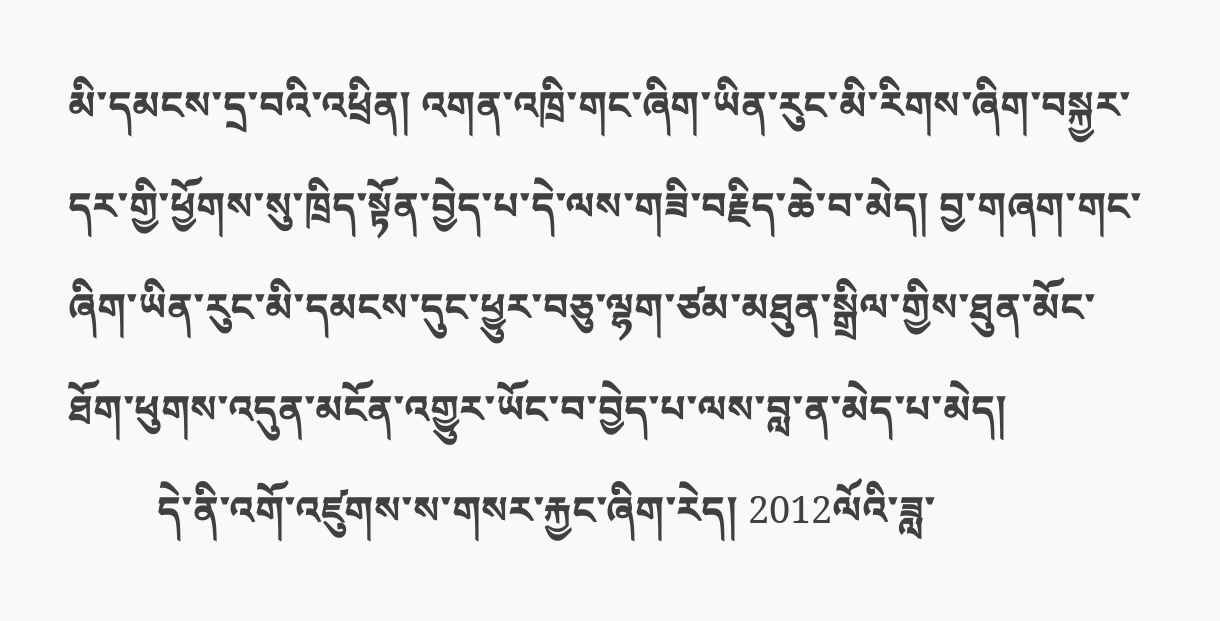མི་དམངས་དྲ་བའི་འཕྲིན། འགན་འཁྲི་གང་ཞིག་ཡིན་རུང་མི་རིགས་ཞིག་བསྐྱར་དར་གྱི་ཕྱོགས་སུ་ཁྲིད་སྟོན་བྱེད་པ་དེ་ལས་གཟི་བརྗིད་ཆེ་བ་མེད། བྱ་གཞག་གང་ཞིག་ཡིན་རུང་མི་དམངས་དུང་ཕྱུར་བཅུ་ལྷག་ཙམ་མཐུན་སྒྲིལ་གྱིས་ཐུན་མོང་ཐོག་ཕུགས་འདུན་མངོན་འགྱུར་ཡོང་བ་བྱེད་པ་ལས་བླ་ན་མེད་པ་མེད།
         དེ་ནི་འགོ་འཛུགས་ས་གསར་རྐྱང་ཞིག་རེད། 2012ལོའི་ཟླ་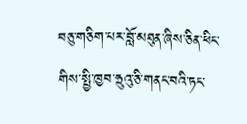བཅུ་གཅིག་པར་བློ་མཐུན་ཞིས་ཅིན་ཕིང་གིས་སྤྱི་ཁྱབ་ཧྲུའུ་ཅི་གནང་བའི་ཏང་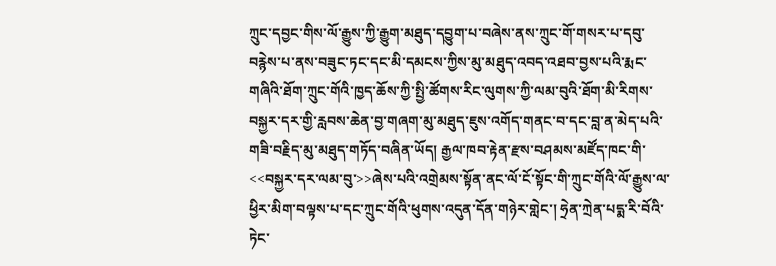ཀྲུང་དབྱང་གིས་ལོ་རྒྱུས་ཀྱི་རྒྱུག་མཐུད་དབྱུག་པ་བཞེས་ནས་ཀྲུང་གོ་གསར་པ་དབུ་བརྙེས་པ་ནས་བཟུང་ཏང་དང་མི་དམངས་ཀྱིས་མུ་མཐུད་འབད་འཐབ་བྱས་པའི་རྨང་གཞིའི་ཐོག་ཀྲུང་གོའི་ཁྱད་ཆོས་ཀྱི་སྤྱི་ཚོགས་རིང་ལུགས་ཀྱི་ལམ་བུའི་ཐོག་མི་རིགས་བསྐྱར་དར་གྱི་རླབས་ཆེན་བྱ་གཞག་མུ་མཐུད་ཇུས་འགོད་གནང་བ་དང་བླ་ན་མེད་པའི་གཟི་བརྗིད་མུ་མཐུད་གཏོད་བཞིན་ཡོད། རྒྱལ་ཁབ་རྟེན་རྫས་བཤམས་མཛོད་ཁང་གི་<<བསྐྱར་དར་ལམ་བུ་>>ཞེས་པའི་འགྲེམས་སྟོན་ནང་ལོ་ངོ་སྟོང་གི་ཀྲུང་གོའི་ལོ་རྒྱུས་ལ་ཕྱིར་མིག་བལྟས་པ་དང་ཀྲུང་གོའི་ཕུགས་འདུན་དོན་གཉེར་གླེང་། ཧྲེན་ཀྲེན་པདྨ་རི་བོའི་ཏེང་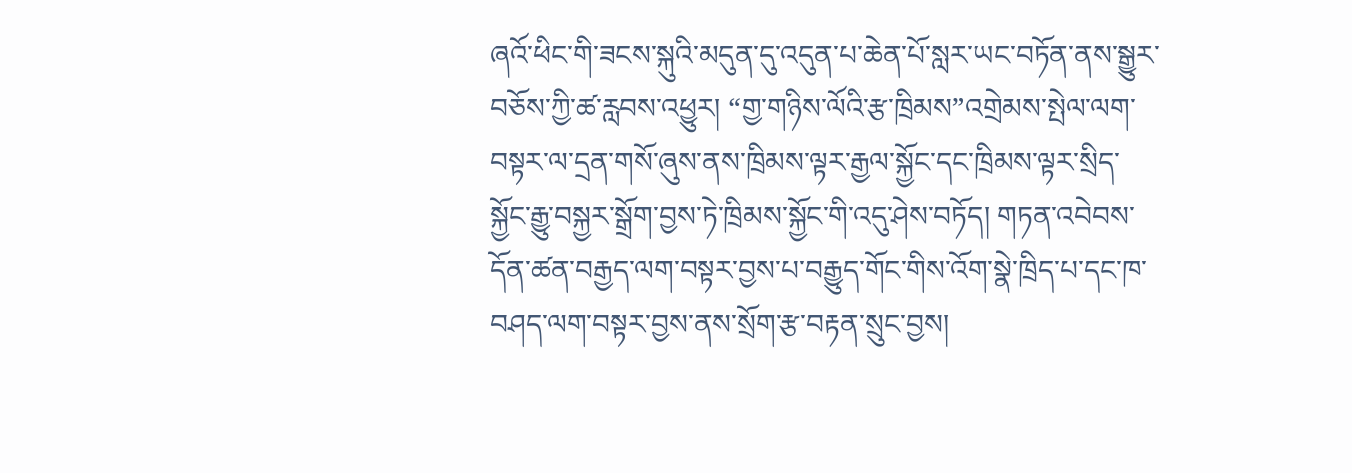ཞའོ་ཕིང་གི་ཟངས་སྐུའི་མདུན་དུ་འདུན་པ་ཆེན་པོ་སླར་ཡང་བཏོན་ནས་སྒྱུར་བཅོས་ཀྱི་ཚ་རླབས་འཕྱུར། “གྱ་གཉིས་ལོའི་རྩ་ཁྲིམས”འགྲེམས་སྤེལ་ལག་བསྟར་ལ་དྲན་གསོ་ཞུས་ནས་ཁྲིམས་ལྟར་རྒྱལ་སྐྱོང་དང་ཁྲིམས་ལྟར་སྲིད་སྐྱོང་རྒྱུ་བསྐྱར་སྒྲོག་བྱས་ཏེ་ཁྲིམས་སྐྱོང་གི་འདུ་ཤེས་བཏོད། གཏན་འབེབས་དོན་ཚན་བརྒྱད་ལག་བསྟར་བྱས་པ་བརྒྱུད་གོང་གིས་འོག་སྣེ་ཁྲིད་པ་དང་ཁ་བཤད་ལག་བསྟར་བྱས་ནས་སྲོག་རྩ་བརྟན་སྲུང་བྱས།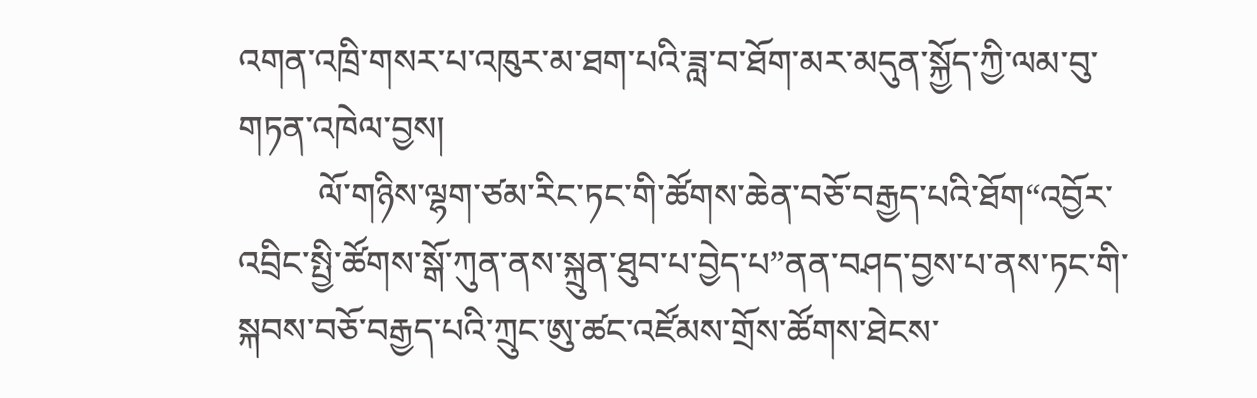འགན་འཁྲི་གསར་པ་འཁུར་མ་ཐག་པའི་ཟླ་བ་ཐོག་མར་མདུན་སྐྱོད་ཀྱི་ལམ་བུ་གཏན་འཁེལ་བྱས།
         ལོ་གཉིས་ལྷག་ཙམ་རིང་ཏང་གི་ཚོགས་ཆེན་བཅོ་བརྒྱད་པའི་ཐོག“འབྱོར་འབྲིང་སྤྱི་ཚོགས་སྒོ་ཀུན་ནས་སྐྲུན་ཐུབ་པ་བྱེད་པ”ནན་བཤད་བྱས་པ་ནས་ཏང་གི་སྐབས་བཅོ་བརྒྱད་པའི་ཀྲུང་ཨུ་ཚང་འཛོམས་གྲོས་ཚོགས་ཐེངས་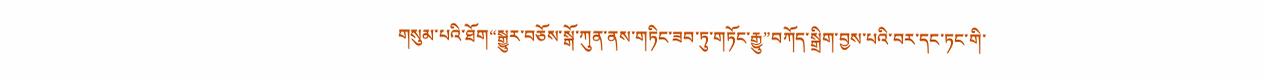གསུམ་པའི་ཐོག“སྒྱུར་བཅོས་སྒོ་ཀུན་ནས་གཏིང་ཟབ་ཏུ་གཏོང་རྒྱུ”བཀོད་སྒྲིག་བྱས་པའི་བར་དང་ཏང་གི་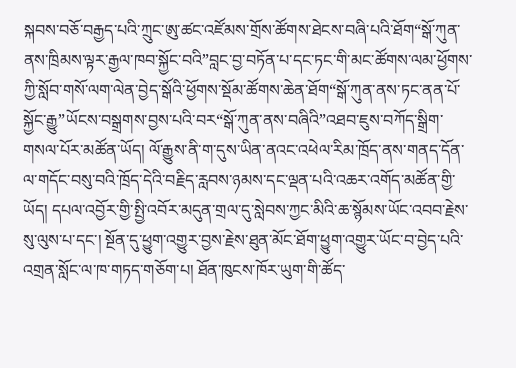སྐབས་བཅོ་བརྒྱད་པའི་ཀྲུང་ཨུ་ཚང་འཛོམས་གྲོས་ཚོགས་ཐེངས་བཞི་པའི་ཐོག“སྒོ་ཀུན་ནས་ཁྲིམས་ལྟར་རྒྱལ་ཁབ་སྐྱོང་བའི”བླང་བྱ་བཏོན་པ་དང་ཏང་གི་མང་ཚོགས་ལམ་ཕྱོགས་ཀྱི་སློབ་གསོ་ལག་ལེན་བྱེད་སྒོའི་ཕྱོགས་སྡོམ་ཚོགས་ཆེན་ཐོག“སྒོ་ཀུན་ནས་ཏང་ནན་པོ་སྐྱོང་རྒྱུ”ཡོངས་བསྒྲགས་བྱས་པའི་བར“སྒོ་ཀུན་ནས་བཞིའི”འཐབ་ཇུས་བཀོད་སྒྲིག་གསལ་པོར་མཚོན་ཡོད། ལོ་རྒྱུས་ནི་ག་དུས་ཡིན་ནའང་འཕེལ་རིམ་ཁྲོད་ནས་གནད་དོན་ལ་གདོང་བསུ་བའི་ཁྲོད་དེའི་བརྗིད་རླབས་ཉམས་དང་ལྡན་པའི་འཆར་འགོད་མཚོན་གྱི་ཡོད། དཔལ་འབྱོར་གྱི་སྤྱི་འབོར་མདུན་གྲལ་དུ་སླེབས་ཀྱང་མིའི་ཆ་སྙོམས་ཡོང་འབབ་རྗེས་སུ་ལུས་པ་དང་། སྔོན་དུ་ཕྱུག་འགྱུར་བྱས་རྗེས་ཐུན་མོང་ཐོག་ཕྱུག་འགྱུར་ཡོང་བ་བྱེད་པའི་འགྲན་སློང་ལ་ཁ་གཏད་གཅོག་པ། ཐོན་ཁུངས་ཁོར་ཡུག་གི་ཚོད་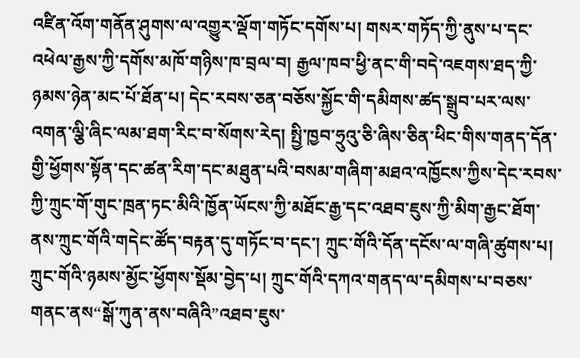འཛིན་འོག་གནོན་ཤུགས་ལ་འགྱུར་ལྡོག་གཏོང་དགོས་པ། གསར་གཏོད་ཀྱི་ནུས་པ་དང་འཕེལ་རྒྱས་ཀྱི་དགོས་མཁོ་གཉིས་ཁ་བྲལ་བ། རྒྱལ་ཁབ་ཕྱི་ནང་གི་བདེ་འཇགས་ཐད་ཀྱི་ཉམས་ཉེན་མང་པོ་ཐོན་པ། དེང་རབས་ཅན་བཅོས་སྐྱོང་གི་དམིགས་ཚད་སྒྲུབ་པར་ལས་འགན་ལྕི་ཞིང་ལམ་ཐག་རིང་བ་སོགས་རེད། སྤྱི་ཁྱབ་ཧྲུའུ་ཅི་ཞིས་ཅིན་ཕིང་གིས་གནད་དོན་གྱི་ཕྱོགས་སྟོན་དང་ཚན་རིག་དང་མཐུན་པའི་བསམ་གཞིག་མཐའ་འཁྱོངས་ཀྱིས་དེང་རབས་ཀྱི་ཀྲུང་གོ་གུང་ཁྲན་ཏང་མིའི་ཁྱོན་ཡོངས་ཀྱི་མཐོང་རྒྱ་དང་འཐབ་ཇུས་ཀྱི་མིག་རྒྱང་ཐོག་ནས་ཀྲུང་གོའི་གདེང་ཚོད་བརྟན་དུ་གཏོང་བ་དང་། ཀྲུང་གོའི་དོན་དངོས་ལ་གཞི་ཚུགས་པ། ཀྲུང་གོའི་ཉམས་མྱོང་ཕྱོགས་སྡོམ་བྱེད་པ། ཀྲུང་གོའི་དཀའ་གནད་ལ་དམིགས་པ་བཅས་གནང་ནས“སྒོ་ཀུན་ནས་བཞིའི”འཐབ་ཇུས་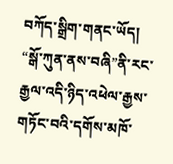བཀོད་སྒྲིག་གནང་ཡོད། “སྒོ་ཀུན་ནས་བཞི”ནི་རང་རྒྱལ་འདི་ཉིད་འཕེལ་རྒྱས་གཏོང་བའི་དགོས་མཁོ་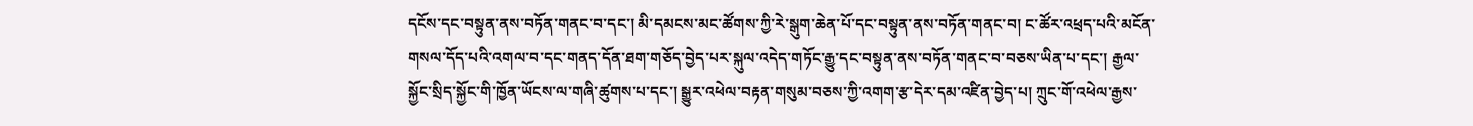དངོས་དང་བསྟུན་ནས་བཏོན་གནང་བ་དང་། མི་དམངས་མང་ཚོགས་ཀྱི་རེ་སྒུག་ཆེན་པོ་དང་བསྟུན་ནས་བཏོན་གནང་བ། ང་ཚོར་འཕྲད་པའི་མངོན་གསལ་དོད་པའི་འགལ་བ་དང་གནད་དོན་ཐག་གཅོད་བྱེད་པར་སྐུལ་འདེད་གཏོང་རྒྱུ་དང་བསྟུན་ནས་བཏོན་གནང་བ་བཅས་ཡིན་པ་དང་། རྒྱལ་སྐྱོང་སྲིད་སྐྱོང་གི་ཁྱོན་ཡོངས་ལ་གཞི་ཚུགས་པ་དང་། སྒྱུར་འཕེལ་བརྟན་གསུམ་བཅས་ཀྱི་འགག་རྩ་དེར་དམ་འཛིན་བྱེད་པ། ཀྲུང་གོ་འཕེལ་རྒྱས་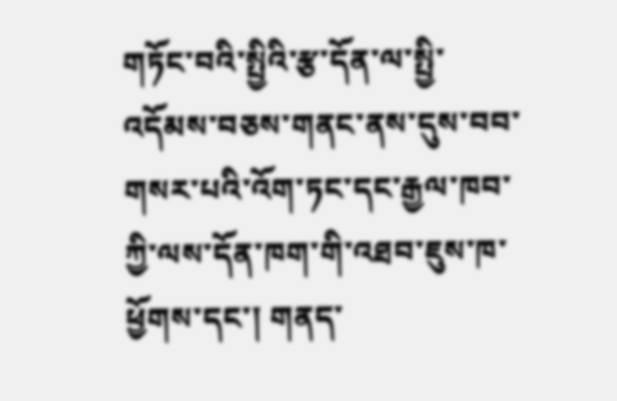གཏོང་བའི་སྤྱིའི་རྩ་དོན་ལ་སྤྱི་འདོམས་བཅས་གནང་ནས་དུས་བབ་གསར་པའི་འོག་ཏང་དང་རྒྱལ་ཁབ་ཀྱི་ལས་དོན་ཁག་གི་འཐབ་ཇུས་ཁ་ཕྱོགས་དང་། གནད་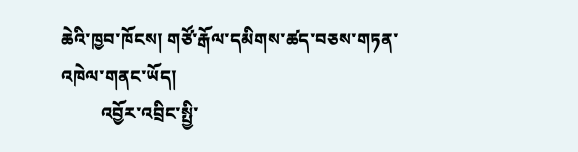ཆེའི་ཁྱབ་ཁོངས། གཙོ་རྒོལ་དམིགས་ཚད་བཅས་གཏན་འཁེལ་གནང་ཡོད།
         འབྱོར་འབྲིང་སྤྱི་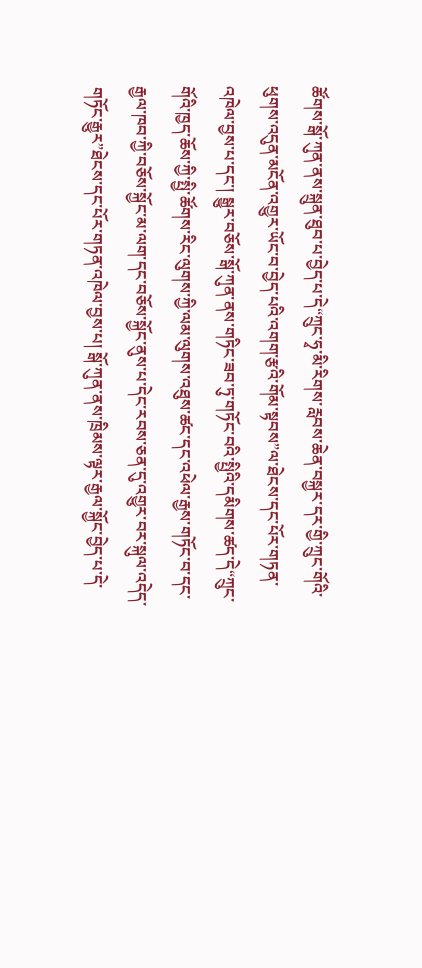ཚོགས་སྒོ་ཀུན་ནས་སྐྲུན་ཐུབ་པ་བྱེད་པ་དེ“ཀྲུང་ཧྭ་མི་རིགས་རླབས་ཆེན་བསྐྱར་དར་གྱི་ཀྲུང་གོའི་ཕུགས་འདུན་མངོན་འགྱུར་ཡོང་བ་བྱེད་པའི་འགག་རྩའི་གོམ་སྟབས”ལ་ཐེངས་དང་པོར་གཏན་འཁེལ་བྱས་པ་དང་། སྒྱུར་བཅོས་སྒོ་ཀུན་ནས་གཏིང་ཟབ་ཏུ་གཏོང་བའི་སྤྱིའི་དམིགས་ཚད་དེ“ཀྲུང་གོའི་ཁྱད་ཆོས་ཀྱི་སྤྱི་ཚོགས་རིང་ལུགས་ཀྱི་ལམ་ལུགས་འཐུས་ཚང་དང་འཕེལ་རྒྱས་གཏོང་བ་དང་རྒྱལ་ཁབ་ཀྱི་བཅོས་སྐྱོང་མ་ལག་དང་བཅོས་སྐྱོང་ནུས་པ་དེང་རབས་ཅན་དུ་འགྱུར་བར་སྐུལ་འདེད་གཏོང་རྒྱུར”ཐེངས་དང་པོར་གཏན་འཁེལ་བྱས་པ། སྒོ་ཀུན་ནས་ཁྲིམས་ལྟར་རྒྱལ་སྐྱོང་བྱེད་པ་དེ་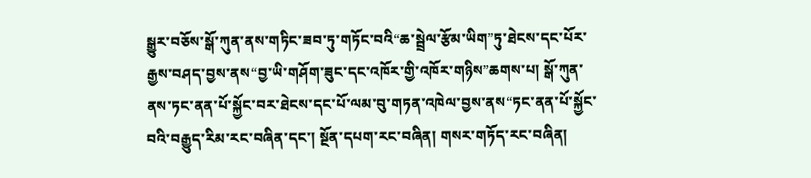སྒྱུར་བཅོས་སྒོ་ཀུན་ནས་གཏིང་ཟབ་ཏུ་གཏོང་བའི“ཆ་སྦྲེལ་རྩོམ་ཡིག”ཏུ་ཐེངས་དང་པོར་རྒྱས་བཤད་བྱས་ནས“བྱ་ཡི་གཤོག་ཟུང་དང་འཁོར་གྱི་འཁོར་གཉིས”ཆགས་པ། སྒོ་ཀུན་ནས་ཏང་ནན་པོ་སྐྱོང་བར་ཐེངས་དང་པོ་ལམ་བུ་གཏན་འཁེལ་བྱས་ནས“ཏང་ནན་པོ་སྐྱོང་བའི་བརྒྱུད་རིམ་རང་བཞིན་དང་། སྔོན་དཔག་རང་བཞིན། གསར་གཏོད་རང་བཞིན།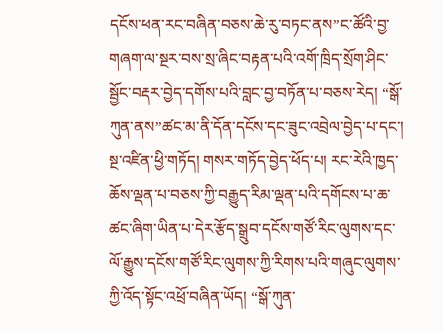དངོས་ཕན་རང་བཞིན་བཅས་ཆེ་རུ་བཏང་ནས”ང་ཚོའི་བྱ་གཞག་ལ་སྔར་བས་སྲ་ཞིང་བརྟན་པའི་འགོ་ཁྲིད་སྲོག་ཤིང་སྦྱོང་བརྡར་བྱེད་དགོས་པའི་བླང་བྱ་བཏོན་པ་བཅས་རེད། “སྒོ་ཀུན་ནས”ཚང་མ་ནི་དོན་དངོས་དང་ཟུང་འབྲེལ་བྱེད་པ་དང་། སྔ་འཛིན་ཕྱི་གཏོད། གསར་གཏོད་བྱེད་ཕོད་པ། རང་རེའི་ཁྱད་ཆོས་ལྡན་པ་བཅས་ཀྱི་བརྒྱུད་རིམ་ལྡན་པའི་དགོངས་པ་ཆ་ཚང་ཞིག་ཡིན་པ་དེར་རྩོད་སྒྲུབ་དངོས་གཙོ་རིང་ལུགས་དང་ལོ་རྒྱུས་དངོས་གཙོ་རིང་ལུགས་ཀྱི་རིགས་པའི་གཞུང་ལུགས་ཀྱི་འོད་སྟོང་འཕྲོ་བཞིན་ཡོད། “སྒོ་ཀུན་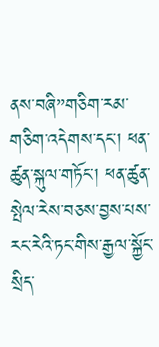ནས་བཞི”གཅིག་རམ་གཅིག་འདེགས་དང་། ཕན་ཚུན་སྐུལ་གཏོང་། ཕན་ཚུན་སྤེལ་རེས་བཅས་བྱས་པས་རང་རེའི་ཏང་གིས་རྒྱལ་སྐྱོང་སྲིད་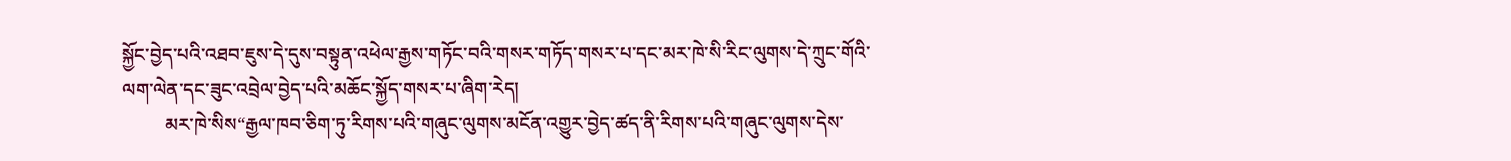སྐྱོང་བྱེད་པའི་འཐབ་ཇུས་དེ་དུས་བསྟུན་འཕེལ་རྒྱས་གཏོང་བའི་གསར་གཏོད་གསར་པ་དང་མར་ཁེ་སི་རིང་ལུགས་དེ་ཀྲུང་གོའི་ལག་ལེན་དང་ཟུང་འབྲེལ་བྱེད་པའི་མཆོང་སྐྱོད་གསར་པ་ཞིག་རེད།
         མར་ཁེ་སིས“རྒྱལ་ཁབ་ཅིག་ཏུ་རིགས་པའི་གཞུང་ལུགས་མངོན་འགྱུར་བྱེད་ཚད་ནི་རིགས་པའི་གཞུང་ལུགས་དེས་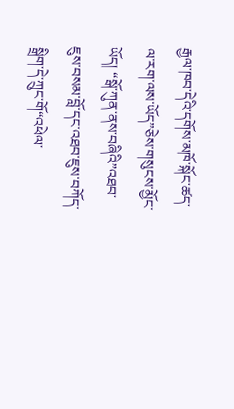རྒྱལ་ཁབ་དེའི་དགོས་མཁོ་སྐོང་ཚད་ལ་རག་ལས་ཡོད”ཅེས་གསུངས་མྱོང་ཡོད། “སྒོ་ཀུན་ནས་བཞིའི”འཐབ་ཇུས་བསམ་བློ་དང་འཐབ་ཇུས་བཀོད་སྒྲིག་དེ་ཀྲུང་གོ“འཕེལ་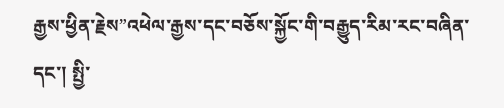རྒྱས་ཕྱིན་རྗེས”འཕེལ་རྒྱས་དང་བཅོས་སྐྱོང་གི་བརྒྱུད་རིམ་རང་བཞིན་དང་། སྤྱི་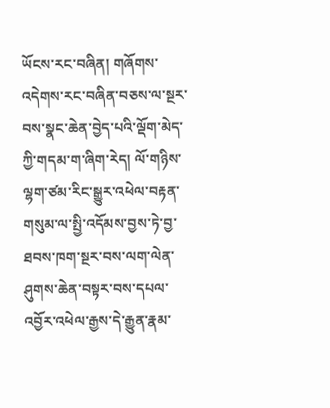ཡོངས་རང་བཞིན། གཞོགས་འདེགས་རང་བཞིན་བཅས་ལ་སྔར་བས་སྣང་ཆེན་བྱེད་པའི་ལྡོག་མེད་ཀྱི་གདམ་ག་ཞིག་རེད། ལོ་གཉིས་ལྷག་ཙམ་རིང་སྒྱུར་འཕེལ་བརྟན་གསུམ་ལ་སྤྱི་འདོམས་བྱས་ཏེ་བྱ་ཐབས་ཁག་སྔར་བས་ལག་ལེན་ཤུགས་ཆེན་བསྟར་བས་དཔལ་འབྱོར་འཕེལ་རྒྱས་དེ་རྒྱུན་རྣམ་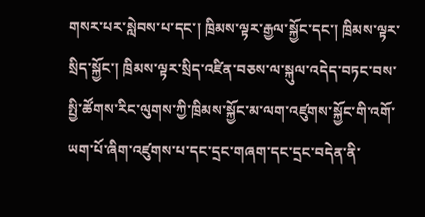གསར་པར་སླེབས་པ་དང་། ཁྲིམས་ལྟར་རྒྱལ་སྐྱོང་དང་། ཁྲིམས་ལྟར་སྲིད་སྐྱོང་། ཁྲིམས་ལྟར་སྲིད་འཛིན་བཅས་ལ་སྐུལ་འདེད་བཏང་བས་སྤྱི་ཚོགས་རིང་ལུགས་ཀྱི་ཁྲིམས་སྐྱོང་མ་ལག་འཛུགས་སྐྱོང་གི་འགོ་ཡག་པོ་ཞིག་འཛུགས་པ་དང་དྲང་གཞག་དང་དྲང་བདེན་ནི་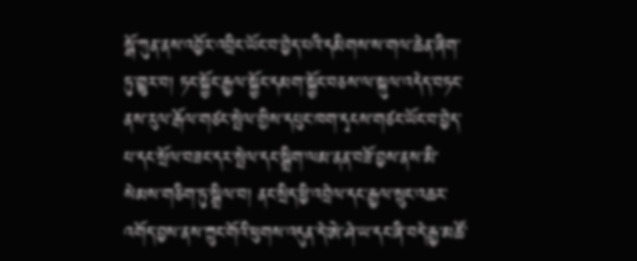སྒོ་ཀུན་ནས་འབྱོར་འབྲིང་ཡོང་བ་བྱེད་པའི་དམིགས་ས་གལ་ཆེན་ཞིག་ཏུ་གྱུར་བ། ཏང་སྐྱོང་རྒྱལ་སྐྱོང་དམག་སྐྱོང་བཅས་ལ་སྐུལ་འདེད་བཏང་ནས་རུལ་རྒོལ་གཙང་སྤེལ་གྱིས་དཔུང་ཁག་དྭངས་གཙང་ཡོང་བ་བྱེད་པ་དང་སྲོལ་བཟང་དར་སྤེལ་དང་སྒྲིག་ལམ་ནན་བཟོ་བྱས་ནས་མི་སེམས་གཅིག་ཏུ་སྒྲིལ་བ། ནང་སྲིད་ཕྱི་འབྲེལ་དང་རྒྱལ་སྲུང་འཆར་འགོད་བྱས་ནས་ཀྲུང་གོའི་ཕུགས་འདུན་དེ་ཨེ་ཤེ་ཡ་དང་ཞི་བདེ་རྒྱ་མཚོ་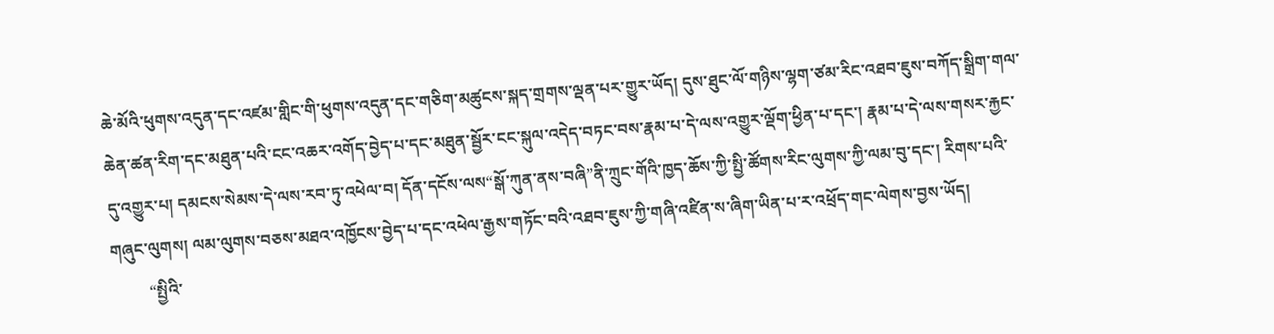ཆེ་མོའི་ཕུགས་འདུན་དང་འཛམ་གླིང་གི་ཕུགས་འདུན་དང་གཅིག་མཚུངས་སྐད་གྲགས་ལྡན་པར་གྱུར་ཡོད། དུས་ཐུང་ལོ་གཉིས་ལྷག་ཙམ་རིང་འཐབ་ཇུས་བཀོད་སྒྲིག་གལ་ཆེན་ཚན་རིག་དང་མཐུན་པའི་ངང་འཆར་འགོད་བྱེད་པ་དང་མཐུན་སྦྱོར་ངང་སྐུལ་འདེད་བཏང་བས་རྣམ་པ་དེ་ལས་འགྱུར་ལྡོག་ཕྱིན་པ་དང་། རྣམ་པ་དེ་ལས་གསར་རྐྱང་དུ་འགྱུར་པ། དམངས་སེམས་དེ་ལས་རབ་ཏུ་འཕེལ་བ། དོན་དངོས་ལས“སྒོ་ཀུན་ནས་བཞི”ནི་ཀྲུང་གོའི་ཁྱད་ཆོས་ཀྱི་སྤྱི་ཚོགས་རིང་ལུགས་ཀྱི་ལམ་བུ་དང་། རིགས་པའི་གཞུང་ལུགས། ལམ་ལུགས་བཅས་མཐའ་འཁྱོངས་བྱེད་པ་དང་འཕེལ་རྒྱས་གཏོང་བའི་འཐབ་ཇུས་ཀྱི་གཞི་འཛིན་ས་ཞིག་ཡིན་པ་ར་འཕྲོད་གང་ལེགས་བྱས་ཡོད།
         “སྤྱིའི་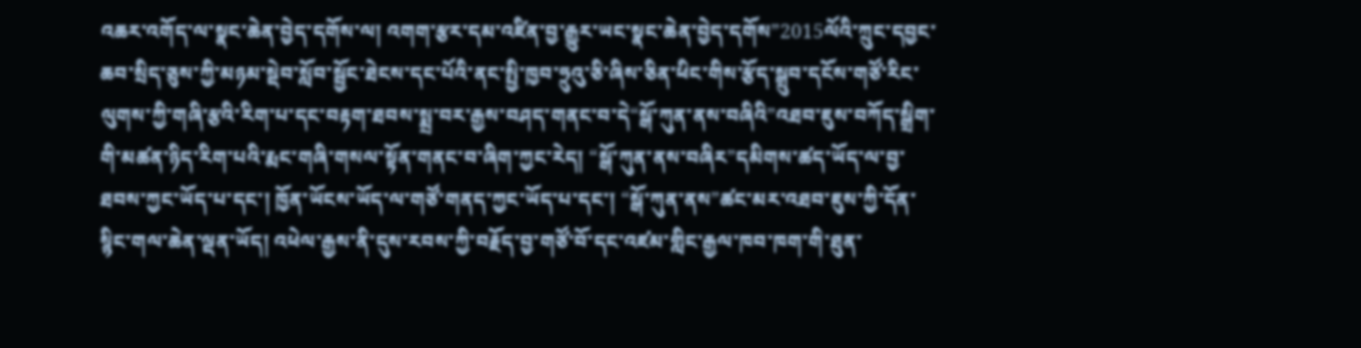འཆར་འགོད་ལ་སྣང་ཆེན་བྱེད་དགོས་ལ། འགག་རྩར་དམ་འཛིན་བྱ་རྒྱུར་ཡང་སྣང་ཆེན་བྱེད་དགོས”2015ལོའི་ཀྲུང་དབྱང་ཆབ་སྲིད་ཅུས་ཀྱི་མཉམ་སྡེབ་སློབ་སྦྱོང་ཐེངས་དང་པོའི་ནང་སྤྱི་ཁྱབ་ཧྲུའུ་ཅི་ཞིས་ཅིན་ཕིང་གིས་རྩོད་སྒྲུབ་དངོས་གཙོ་རིང་ལུགས་ཀྱི་གཞི་རྩའི་རིག་པ་དང་བརྟག་ཐབས་སྨྲ་བར་རྒྱས་བཤད་གནང་བ་དེ“སྒོ་ཀུན་ནས་བཞིའི”འཐབ་ཇུས་བཀོད་སྒྲིག་གི་མཚན་ཉིད་རིག་པའི་རྨང་གཞི་གསལ་སྟོན་གནང་བ་ཞིག་ཀྱང་རེད། “སྒོ་ཀུན་ནས་བཞིར”དམིགས་ཚད་ཡོད་ལ་བྱ་ཐབས་ཀྱང་ཡོད་པ་དང་། ཁྱོན་ཡོངས་ཡོད་ལ་གཙོ་གནད་ཀྱང་ཡོད་པ་དང་། “སྒོ་ཀུན་ནས”ཚང་མར་འཐབ་ཇུས་ཀྱི་དོན་སྙིང་གལ་ཆེན་ལྡན་ཡོད། འཕེལ་རྒྱས་ནི་དུས་རབས་ཀྱི་བརྗོད་བྱ་གཙོ་བོ་དང་འཛམ་གླིང་རྒྱལ་ཁབ་ཁག་གི་ཐུན་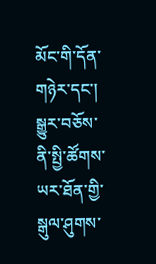མོང་གི་དོན་གཉེར་དང་། སྒྱུར་བཅོས་ནི་སྤྱི་ཚོགས་ཡར་ཐོན་གྱི་སྒུལ་ཤུགས་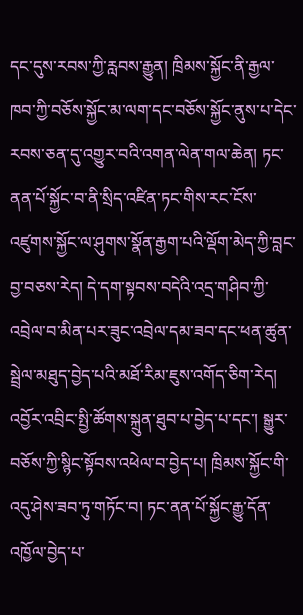དང་དུས་རབས་ཀྱི་རླབས་རྒྱུན། ཁྲིམས་སྐྱོང་ནི་རྒྱལ་ཁབ་ཀྱི་བཅོས་སྐྱོང་མ་ལག་དང་བཅོས་སྐྱོང་ནུས་པ་དེང་རབས་ཅན་དུ་འགྱུར་བའི་འགན་ལེན་གལ་ཆེན། ཏང་ནན་པོ་སྐྱོང་བ་ནི་སྲིད་འཛིན་ཏང་གིས་རང་ངོས་འཛུགས་སྐྱོང་ལ་ཤུགས་སྣོན་རྒྱག་པའི་ལྡོག་མེད་ཀྱི་བླང་བྱ་བཅས་རེད། དེ་དག་སྟབས་བདེའི་འདྲ་གཤིབ་ཀྱི་འབྲེལ་བ་མིན་པར་ཟུང་འབྲེལ་དམ་ཟབ་དང་ཕན་ཚུན་སྦྲེལ་མཐུད་བྱེད་པའི་མཐོ་རིམ་ཇུས་འགོད་ཅིག་རེད། འབྱོར་འབྲིང་སྤྱི་ཚོགས་སྐྲུན་ཐུབ་པ་བྱེད་པ་དང་། སྒྱུར་བཅོས་ཀྱི་སྙིང་སྟོབས་འཕེལ་བ་བྱེད་པ། ཁྲིམས་སྐྱོང་གི་འདུ་ཤེས་ཟབ་ཏུ་གཏོང་བ། ཏང་ནན་པོ་སྐྱོང་རྒྱུ་དོན་འཁྱོལ་བྱེད་པ་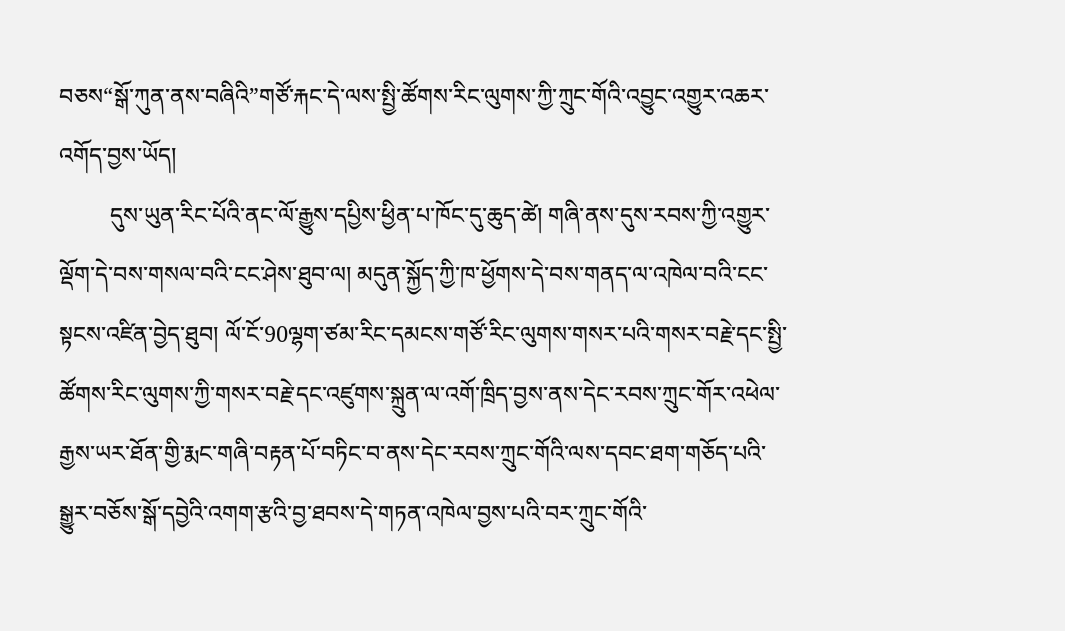བཅས“སྒོ་ཀུན་ནས་བཞིའི”གཙོ་རྐང་དེ་ལས་སྤྱི་ཚོགས་རིང་ལུགས་ཀྱི་ཀྲུང་གོའི་འབྱུང་འགྱུར་འཆར་འགོད་བྱས་ཡོད།
         དུས་ཡུན་རིང་པོའི་ནང་ལོ་རྒྱུས་དཔྱིས་ཕྱིན་པ་ཁོང་དུ་ཆུད་ཚེ། གཞི་ནས་དུས་རབས་ཀྱི་འགྱུར་ལྡོག་དེ་བས་གསལ་བའི་ངང་ཤེས་ཐུབ་ལ། མདུན་སྐྱོད་ཀྱི་ཁ་ཕྱོགས་དེ་བས་གནད་ལ་འཁེལ་བའི་ངང་སྟངས་འཛིན་བྱེད་ཐུབ། ལོ་ངོ་90ལྷག་ཙམ་རིང་དམངས་གཙོ་རིང་ལུགས་གསར་པའི་གསར་བརྗེ་དང་སྤྱི་ཚོགས་རིང་ལུགས་ཀྱི་གསར་བརྗེ་དང་འཛུགས་སྐྲུན་ལ་འགོ་ཁྲིད་བྱས་ནས་དེང་རབས་ཀྲུང་གོར་འཕེལ་རྒྱས་ཡར་ཐོན་གྱི་རྨང་གཞི་བརྟན་པོ་བཏིང་བ་ནས་དེང་རབས་ཀྲུང་གོའི་ལས་དབང་ཐག་གཅོད་པའི་སྒྱུར་བཅོས་སྒོ་དབྱེའི་འགག་རྩའི་བྱ་ཐབས་དེ་གཏན་འཁེལ་བྱས་པའི་བར་ཀྲུང་གོའི་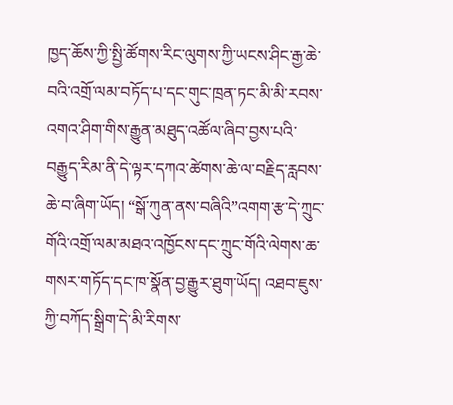ཁྱད་ཆོས་ཀྱི་སྤྱི་ཚོགས་རིང་ལུགས་ཀྱི་ཡངས་ཤིང་རྒྱ་ཆེ་བའི་འགྲོ་ལམ་བཏོད་པ་དང་གུང་ཁྲན་ཏང་མི་མི་རབས་འགའ་ཤིག་གིས་རྒྱུན་མཐུད་འཚོལ་ཞིབ་བྱས་པའི་བརྒྱུད་རིམ་ནི་དེ་ལྟར་དཀའ་ཚེགས་ཆེ་ལ་བརྗིད་རླབས་ཆེ་བ་ཞིག་ཡོད། “སྒོ་ཀུན་ནས་བཞིའི”འགག་རྩ་དེ་ཀྲུང་གོའི་འགྲོ་ལམ་མཐའ་འཁྱོངས་དང་ཀྲུང་གོའི་ལེགས་ཆ་གསར་གཏོད་དང་ཁ་སྣོན་བྱ་རྒྱུར་ཐུག་ཡོད། འཐབ་ཇུས་ཀྱི་བཀོད་སྒྲིག་དེ་མི་རིགས་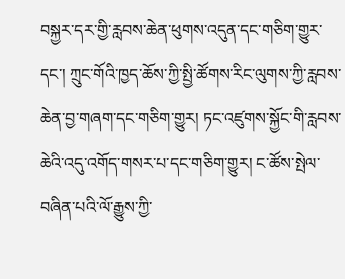བསྐྱར་དར་གྱི་རླབས་ཆེན་ཕུགས་འདུན་དང་གཅིག་གྱུར་དང་། ཀྲུང་གོའི་ཁྱད་ཆོས་ཀྱི་སྤྱི་ཚོགས་རིང་ལུགས་ཀྱི་རླབས་ཆེན་བྱ་གཞག་དང་གཅིག་གྱུར། ཏང་འཛུགས་སྐྱོང་གི་རླབས་ཆེའི་འདུ་འགོད་གསར་པ་དང་གཅིག་གྱུར། ང་ཚོས་སྤེལ་བཞིན་པའི་ལོ་རྒྱུས་ཀྱི་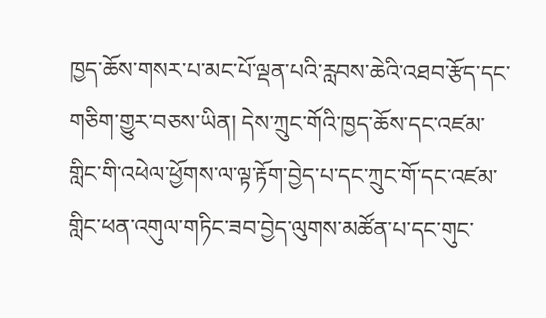ཁྱད་ཆོས་གསར་པ་མང་པོ་ལྡན་པའི་རླབས་ཆེའི་འཐབ་རྩོད་དང་གཅིག་གྱུར་བཅས་ཡིན། དེས་ཀྲུང་གོའི་ཁྱད་ཆོས་དང་འཛམ་གླིང་གི་འཕེལ་ཕྱོགས་ལ་ལྟ་རྟོག་བྱེད་པ་དང་ཀྲུང་གོ་དང་འཛམ་གླིང་ཕན་འགུལ་གཏིང་ཟབ་བྱེད་ལུགས་མཚོན་པ་དང་གུང་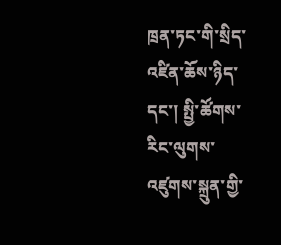ཁྲན་ཏང་གི་སྲིད་འཛིན་ཆོས་ཉིད་དང་། སྤྱི་ཚོགས་རིང་ལུགས་འཛུགས་སྐྲུན་གྱི་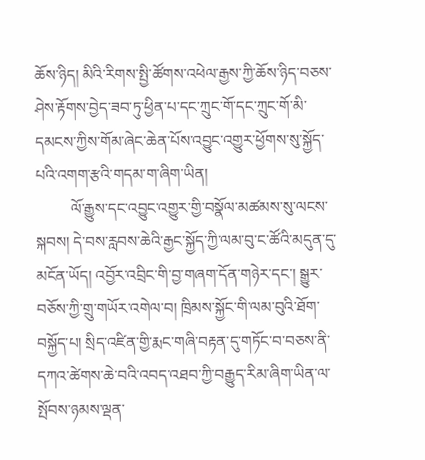ཆོས་ཉིད། མིའི་རིགས་སྤྱི་ཚོགས་འཕེལ་རྒྱས་ཀྱི་ཆོས་ཉིད་བཅས་ཤེས་རྟོགས་བྱེད་ཟབ་ཏུ་ཕྱིན་པ་དང་ཀྲུང་གོ་དང་ཀྲུང་གོ་མི་དམངས་ཀྱིས་གོམ་ཞེང་ཆེན་པོས་འབྱུང་འགྱུར་ཕྱོགས་སུ་སྐྱོད་པའི་འགག་རྩའི་གདམ་ག་ཞིག་ཡིན།
         ལོ་རྒྱུས་དང་འབྱུང་འགྱུར་གྱི་བསྣོལ་མཚམས་སུ་ལངས་སྐབས། དེ་བས་རླབས་ཆེའི་རྒྱང་སྐྱོད་ཀྱི་ལམ་བུ་ང་ཚོའི་མདུན་དུ་མངོན་ཡོད། འབྱོར་འབྲིང་གི་བྱ་གཞག་དོན་གཉེར་དང་། སྒྱུར་བཅོས་ཀྱི་གྲུ་གཡོར་འགེལ་བ། ཁྲིམས་སྐྱོང་གི་ལམ་བུའི་ཐོག་བསྐྱོད་པ། སྲིད་འཛིན་གྱི་རྨང་གཞི་བརྟན་དུ་གཏོང་བ་བཅས་ནི་དཀའ་ཚེགས་ཆེ་བའི་འབད་འཐབ་ཀྱི་བརྒྱུད་རིམ་ཞིག་ཡིན་ལ་སྤོབས་ཉམས་ལྡན་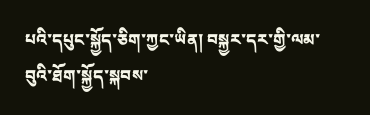པའི་དཔུང་སྐྱོད་ཅིག་ཀྱང་ཡིན། བསྐྱར་དར་གྱི་ལམ་བུའི་ཐོག་སྐྱོད་སྐབས་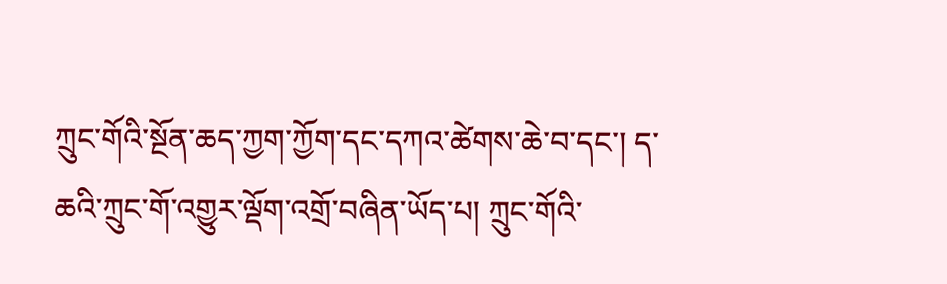ཀྲུང་གོའི་སྔོན་ཆད་ཀྱག་ཀྱོག་དང་དཀའ་ཚེགས་ཆེ་བ་དང་། ད་ཆའི་ཀྲུང་གོ་འགྱུར་ལྡོག་འགྲོ་བཞིན་ཡོད་པ། ཀྲུང་གོའི་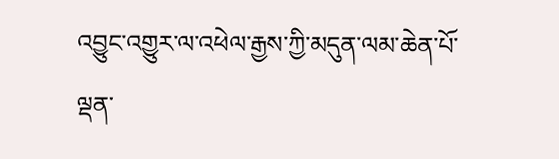འབྱུང་འགྱུར་ལ་འཕེལ་རྒྱས་ཀྱི་མདུན་ལམ་ཆེན་པོ་ལྡན་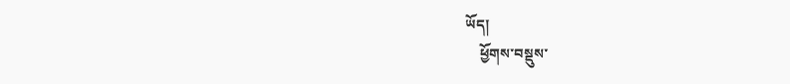ཡོད།
    ཕྱོགས་བསྡུས་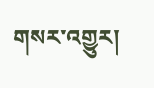གསར་འགྱུར།